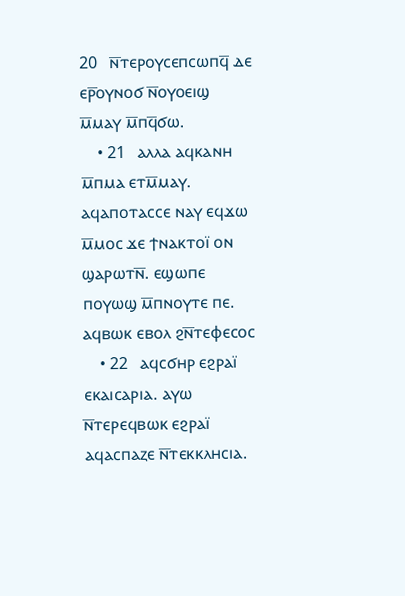20   ⲛ̅ⲧⲉⲣⲟⲩⲥⲉⲡⲥⲱⲡϥ̅ ⲇⲉ ⲉⲣ̅ⲟⲩⲛⲟϭ ⲛ̅ⲟⲩⲟⲉⲓϣ ⲙ̅ⲙⲁⲩ ⲙ̅ⲡϥ̅ϭⲱ.
    • 21   ⲁⲗⲗⲁ ⲁϥⲕⲁⲛⲏ ⲙ̅ⲡⲙⲁ ⲉⲧⲙ̅ⲙⲁⲩ. ⲁϥⲁⲡⲟⲧⲁⲥⲥⲉ ⲛⲁⲩ ⲉϥϫⲱ ⲙ̅ⲙⲟⲥ ϫⲉ ϯⲛⲁⲕⲧⲟⲓ̈ ⲟⲛ ϣⲁⲣⲱⲧⲛ̅. ⲉϣⲱⲡⲉ ⲡⲟⲩⲱϣ ⲙ̅ⲡⲛⲟⲩⲧⲉ ⲡⲉ. ⲁϥⲃⲱⲕ ⲉⲃⲟⲗ ϩⲛ̅ⲧⲉⲫⲉⲥⲟⲥ
    • 22   ⲁϥⲥϭⲏⲣ ⲉϩⲣⲁⲓ̈ ⲉⲕⲁⲓⲥⲁⲣⲓⲁ. ⲁⲩⲱ ⲛ̅ⲧⲉⲣⲉϥⲃⲱⲕ ⲉϩⲣⲁⲓ̈ ⲁϥⲁⲥⲡⲁⲍⲉ ⲛ̅ⲧⲉⲕⲕⲗⲏⲥⲓⲁ.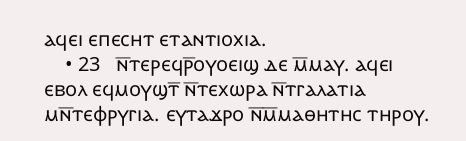ⲁϥⲉⲓ ⲉⲡⲉⲥⲏⲧ ⲉⲧⲁⲛⲧⲓⲟⲭⲓⲁ.
    • 23   ⲛ̅ⲧⲉⲣⲉϥⲣ̅ⲟⲩⲟⲉⲓϣ ⲇⲉ ⲙ̅ⲙⲁⲩ. ⲁϥⲉⲓ ⲉⲃⲟⲗ ⲉϥⲙⲟⲩϣⲧ̅ ⲛ̅ⲧⲉⲭⲱⲣⲁ ⲛ̅ⲧⲅⲁⲗⲁⲧⲓⲁ ⲙⲛ̅ⲧⲉⲫⲣⲩⲅⲓⲁ. ⲉⲩⲧⲁϫⲣⲟ ⲛ̅ⲙ̅ⲙⲁⲑⲏⲧⲏⲥ ⲧⲏⲣⲟⲩ.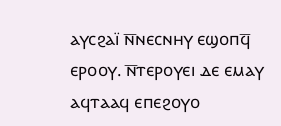ⲁⲩⲥϩⲁⲓ̈ ⲛ̅ⲛⲉⲥⲛⲏⲩ ⲉϣⲟⲡϥ̅ ⲉⲣⲟⲟⲩ. ⲛ̅ⲧⲉⲣⲟⲩⲉⲓ ⲇⲉ ⲉⲙⲁⲩ ⲁϥⲧⲁⲁϥ ⲉⲡⲉϩⲟⲩⲟ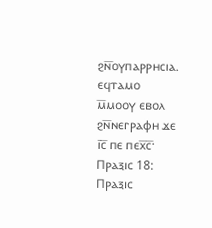ϩⲛ̅ⲟⲩⲡⲁⲣⲣⲏⲥⲓⲁ. ⲉϥⲧⲁⲙⲟ ⲙ̅ⲙⲟⲟⲩ ⲉⲃⲟⲗ ϩⲛ̅ⲛⲉⲅⲣⲁⲫⲏ ϫⲉ ⲓ̅ⲥ̅ ⲡⲉ ⲡⲉⲭ̅ⲥ̅·
Ⲡⲣⲁⲝⲓⲥ 18:
Ⲡⲣⲁⲝⲓⲥ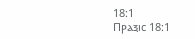18:1
Ⲡⲣⲁⲝⲓⲥ 18:1